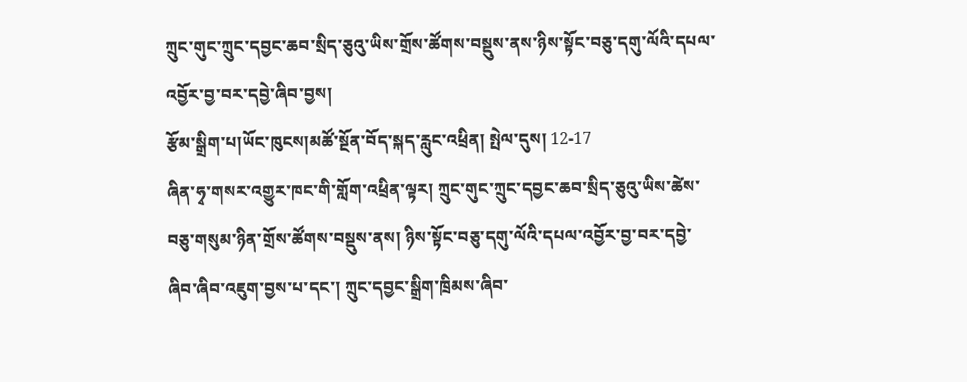ཀྲུང་གུང་ཀྲུང་དབྱང་ཆབ་སྲིད་ཅུའུ་ཡིས་གྲོས་ཚོགས་བསྡུས་ནས་ཉིས་སྟོང་བཅུ་དགུ་ལོའི་དཔལ་འབྱོར་བྱ་བར་དབྱེ་ཞིབ་བྱས།
རྩོམ་སྒྲིག་པ།ཡོང་ཁུངས།མཚོ་སྔོན་བོད་སྐད་རླུང་འཕྲིན། སྤེལ་དུས། 12-17
ཞིན་ཧྭ་གསར་འགྱུར་ཁང་གི་གློག་འཕྲིན་ལྟར། ཀྲུང་གུང་ཀྲུང་དབྱང་ཆབ་སྲིད་ཅུའུ་ཡིས་ཚེས་བཅུ་གསུམ་ཉིན་གྲོས་ཚོགས་བསྡུས་ནས། ཉིས་སྟོང་བཅུ་དགུ་ལོའི་དཔལ་འབྱོར་བྱ་བར་དབྱེ་ཞིབ་ཞིབ་འཇུག་བྱས་པ་དང་། ཀྲུང་དབྱང་སྒྲིག་ཁྲིམས་ཞིབ་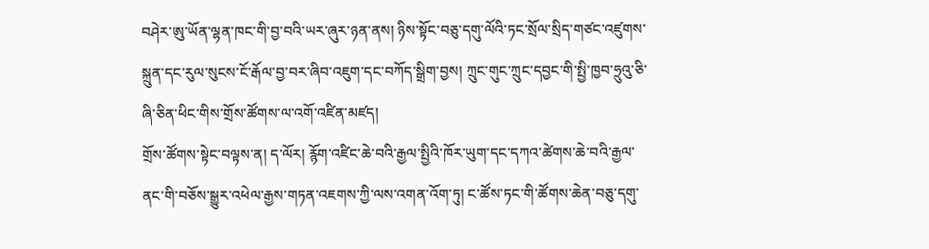བཤེར་ཨུ་ཡོན་ལྷན་ཁང་གི་བྱ་བའི་ཡར་ཞུར་ཉན་ནས། ཉིས་སྟོང་བཅུ་དགུ་ལོའི་ཏང་སྲོལ་སྲིད་གཙང་འཛུགས་སྐྲུན་དང་རུལ་སུངས་ངོ་རྒོལ་བྱ་བར་ཞིབ་འཇུག་དང་བཀོད་སྒྲིག་བྱས། ཀྲུང་གུང་ཀྲུང་དབྱང་གི་སྤྱི་ཁྱབ་ཧྲུའུ་ཅི་ཞི་ཅིན་ཕིང་གིས་གྲོས་ཚོགས་ལ་འགོ་འཛིན་མཛད།
གྲོས་ཚོགས་སྟེང་བལྟས་ན། ད་ལོར། རྙོག་འཛིང་ཆེ་བའི་རྒྱལ་སྤྱིའི་ཁོར་ཡུག་དང་དཀའ་ཚེགས་ཆེ་བའི་རྒྱལ་ནང་གི་བཅོས་སྒྱུར་འཕེལ་རྒྱས་གཏན་འཇགས་ཀྱི་ལས་འགན་འོག་ཏུ། ང་ཚོས་ཏང་གི་ཚོགས་ཆེན་བཅུ་དགུ་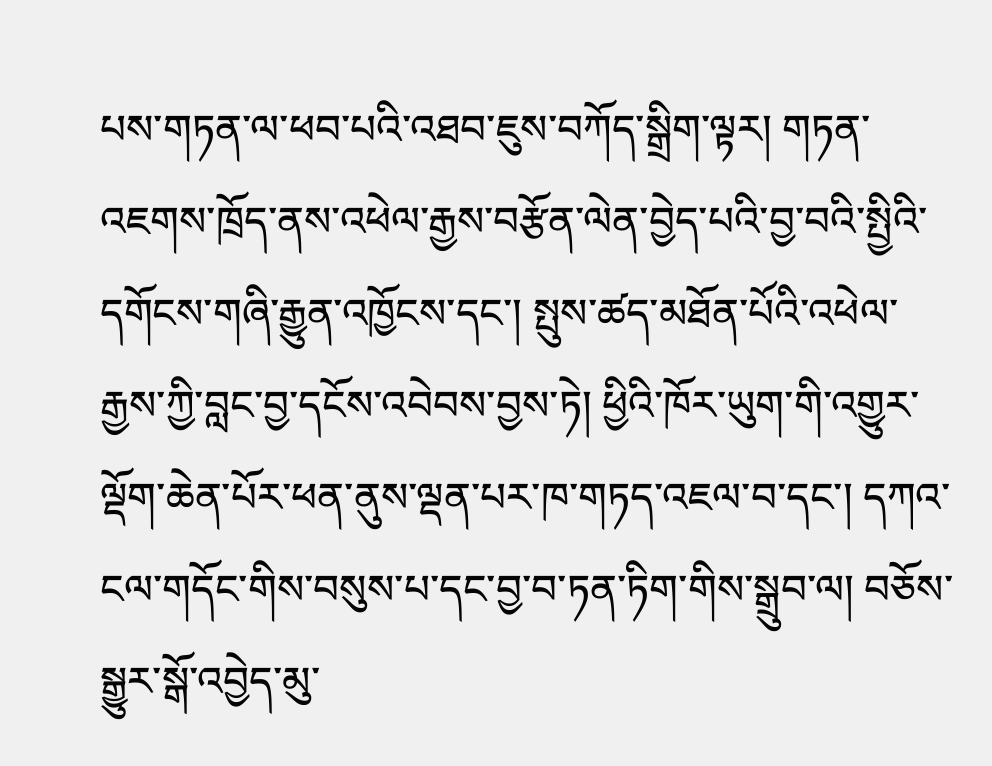པས་གཏན་ལ་ཕབ་པའི་འཐབ་ཇུས་བཀོད་སྒྲིག་ལྟར། གཏན་འཇགས་ཁྲོད་ནས་འཕེལ་རྒྱས་བརྩོན་ལེན་བྱེད་པའི་བྱ་བའི་སྤྱིའི་དགོངས་གཞི་རྒྱུན་འཁྱོངས་དང་། སྤུས་ཚད་མཐོན་པོའི་འཕེལ་རྒྱས་ཀྱི་བླང་བྱ་དངོས་འབེབས་བྱས་ཏེ། ཕྱིའི་ཁོར་ཡུག་གི་འགྱུར་ལྡོག་ཆེན་པོར་ཕན་ནུས་ལྡན་པར་ཁ་གཏད་འཇལ་བ་དང་། དཀའ་ངལ་གདོང་གིས་བསུས་པ་དང་བྱ་བ་ཏན་ཏིག་གིས་སྒྲུབ་ལ། བཅོས་སྒྱུར་སྒོ་འབྱེད་མུ་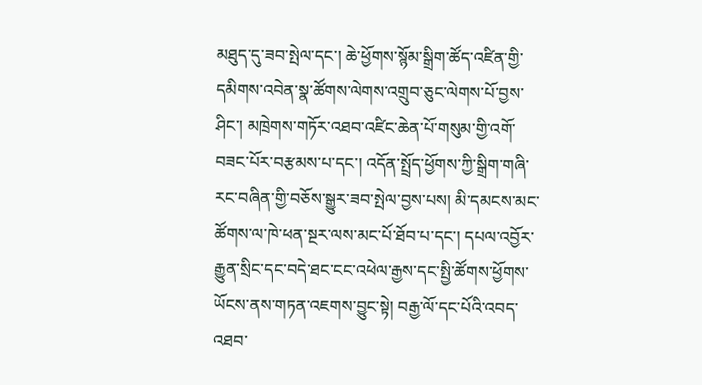མཐུད་དུ་ཟབ་སྤེལ་དང་། ཆེ་ཕྱོགས་སྙོམ་སྒྲིག་ཚོད་འཛིན་གྱི་དམིགས་འབེན་སྣ་ཚོགས་ལེགས་འགྲུབ་ཅུང་ལེགས་པོ་བྱས་ཤིང་། མཁྲེགས་གཏོར་འཐབ་འཛིང་ཆེན་པོ་གསུམ་གྱི་འགོ་བཟང་པོར་བརྩམས་པ་དང་། འདོན་སྤྲོད་ཕྱོགས་ཀྱི་སྒྲིག་གཞི་རང་བཞིན་གྱི་བཅོས་སྒྱུར་ཟབ་སྤེལ་བྱས་པས། མི་དམངས་མང་ཚོགས་ལ་ཁེ་ཕན་སྔར་ལས་མང་པོ་ཐོབ་པ་དང་། དཔལ་འབྱོར་རྒྱུན་སྲིང་དང་བདེ་ཐང་ངང་འཕེལ་རྒྱས་དང་སྤྱི་ཚོགས་ཕྱོགས་ཡོངས་ནས་གཏན་འཇགས་བྱུང་སྟེ། བརྒྱ་ལོ་དང་པོའི་འབད་འཐབ་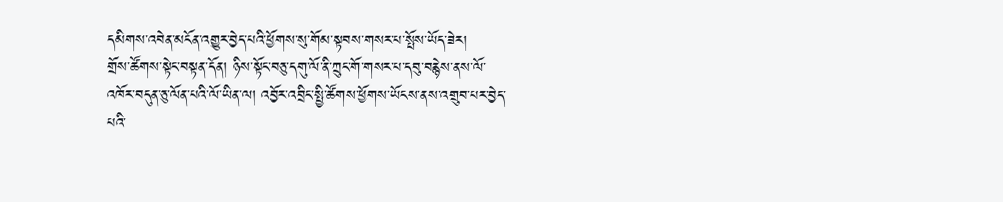དམིགས་འབེན་མངོན་འགྱུར་བྱེད་པའི་ཕྱོགས་སུ་གོམ་སྟབས་གསར་པ་སྤོས་ཡོད་ཟེར།
གྲོས་ཚོགས་སྟེང་བསྟན་དོན། ཉིས་སྟོང་བཅུ་དགུ་ལོ་ནི་ཀྲུང་གོ་གསར་པ་དབུ་བརྙེས་ནས་ལོ་འཁོར་བདུན་ཅུ་ལོན་པའི་ལོ་ཡིན་ལ། འབྱོར་འབྲིང་སྤྱི་ཚོགས་ཕྱོགས་ཡོངས་ནས་འགྲུབ་པར་བྱེད་པའི་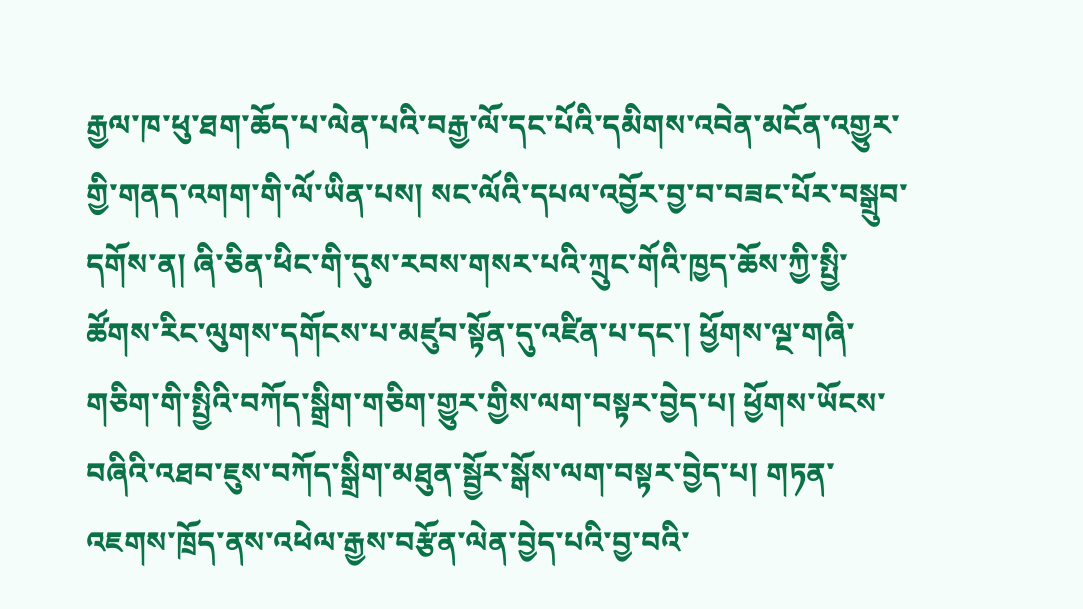རྒྱལ་ཁ་ཕུ་ཐག་ཆོད་པ་ལེན་པའི་བརྒྱ་ལོ་དང་པོའི་དམིགས་འབེན་མངོན་འགྱུར་གྱི་གནད་འགག་གི་ལོ་ཡིན་པས། སང་ལོའི་དཔལ་འབྱོར་བྱ་བ་བཟང་པོར་བསྒྲུབ་དགོས་ན། ཞི་ཅིན་ཕིང་གི་དུས་རབས་གསར་པའི་ཀྲུང་གོའི་ཁྱད་ཆོས་ཀྱི་སྤྱི་ཚོགས་རིང་ལུགས་དགོངས་པ་མཛུབ་སྟོན་དུ་འཛིན་པ་དང་། ཕྱོགས་ལྔ་གཞི་གཅིག་གི་སྤྱིའི་བཀོད་སྒྲིག་གཅིག་གྱུར་གྱིས་ལག་བསྟར་བྱེད་པ། ཕྱོགས་ཡོངས་བཞིའི་འཐབ་ཇུས་བཀོད་སྒྲིག་མཐུན་སྦྱོར་སྒོས་ལག་བསྟར་བྱེད་པ། གཏན་འཇགས་ཁྲོད་ནས་འཕེལ་རྒྱས་བརྩོན་ལེན་བྱེད་པའི་བྱ་བའི་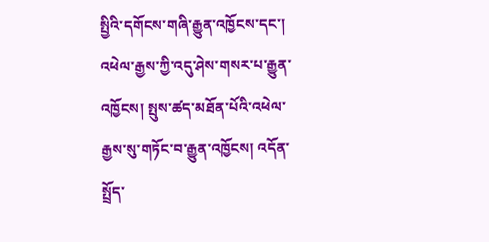སྤྱིའི་དགོངས་གཞི་རྒྱུན་འཁྱོངས་དང་། འཕེལ་རྒྱས་ཀྱི་འདུ་ཤེས་གསར་པ་རྒྱུན་འཁྱོངས། སྤུས་ཚད་མཐོན་པོའི་འཕེལ་རྒྱས་སུ་གཏོང་བ་རྒྱུན་འཁྱོངས། འདོན་སྤྲོད་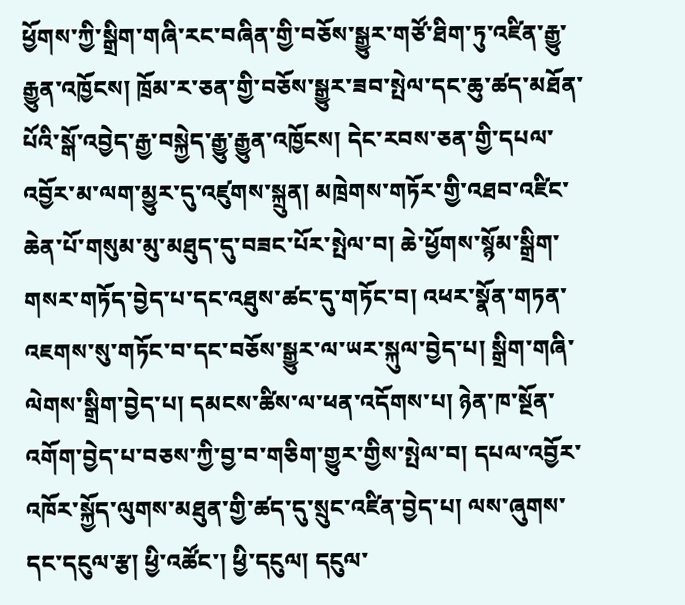ཕྱོགས་ཀྱི་སྒྲིག་གཞི་རང་བཞིན་གྱི་བཅོས་སྒྱུར་གཙོ་ཐིག་ཏུ་འཛིན་རྒྱུ་རྒྱུན་འཁྱོངས། ཁྲོམ་ར་ཅན་གྱི་བཅོས་སྒྱུར་ཟབ་སྤེལ་དང་ཆུ་ཚད་མཐོན་པོའི་སྒོ་འབྱེད་རྒྱ་བསྐྱེད་རྒྱུ་རྒྱུན་འཁྱོངས། དེང་རབས་ཅན་གྱི་དཔལ་འབྱོར་མ་ལག་མྱུར་དུ་འཛུགས་སྐྲུན། མཁྲེགས་གཏོར་གྱི་འཐབ་འཛིང་ཆེན་པོ་གསུམ་མུ་མཐུད་དུ་བཟང་པོར་སྤེལ་བ། ཆེ་ཕྱོགས་སྙོམ་སྒྲིག་གསར་གཏོད་བྱེད་པ་དང་འཐུས་ཚང་དུ་གཏོང་བ། འཕར་སྣོན་གཏན་འཇགས་སུ་གཏོང་བ་དང་བཅོས་སྒྱུར་ལ་ཡར་སྐུལ་བྱེད་པ། སྒྲིག་གཞི་ལེགས་སྒྲིག་བྱེད་པ། དམངས་ཚིས་ལ་ཕན་འདོགས་པ། ཉེན་ཁ་སྔོན་འགོག་བྱེད་པ་བཅས་ཀྱི་བྱ་བ་གཅིག་གྱུར་གྱིས་སྤེལ་བ། དཔལ་འབྱོར་འཁོར་སྐྱོད་ལུགས་མཐུན་གྱི་ཚད་དུ་སྲུང་འཛིན་བྱེད་པ། ལས་ཞུགས་དང་དངུལ་རྩ། ཕྱི་འཚོང་། ཕྱི་དངུལ། དངུལ་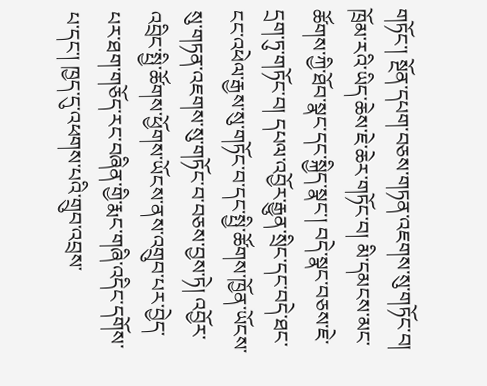གཏོང་། སྔོན་དཔག་བཅས་གཏན་འཇགས་སུ་གཏོང་བ། ཁྲོམ་རའི་ཡིད་ཆེས་ཇེ་ཆེར་གཏོང་བ། མི་དམངས་མང་ཚོགས་ཀྱི་ཐོབ་སྣང་དང་སྐྱིད་སྣང་། བདེ་སྣང་བཅས་ཇེ་དྲག་ཏུ་གཏོང་བ། དཔལ་འབྱོར་རྒྱུན་སྲིང་དང་བདེ་ཐང་ངང་འཕེལ་རྒྱས་སུ་གཏོང་བ་དང་སྤྱི་ཚོགས་ཁྱོན་ཡོངས་སུ་གཏན་འཇགས་སུ་གཏོང་བ་བཅས་བྱས་ཏེ། འབྱོར་འབྲིང་སྤྱི་ཚོགས་ཕྱོགས་ཡོངས་ནས་འགྲུབ་པར་བྱེད་པར་ཐག་གཅོད་རང་བཞིན་གྱི་རྨང་གཞི་འདིང་དགོས་པ་དང་། ཁྱད་དུ་འཕགས་པའི་གྲུབ་འབྲས་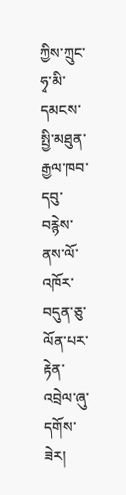ཀྱིས་ཀྲུང་ཧྭ་མི་དམངས་སྤྱི་མཐུན་རྒྱལ་ཁབ་དབུ་བརྙེས་ནས་ལོ་འཁོར་བདུན་ཅུ་ལོན་པར་རྟེན་འབྲེལ་ཞུ་དགོས་ཟེར།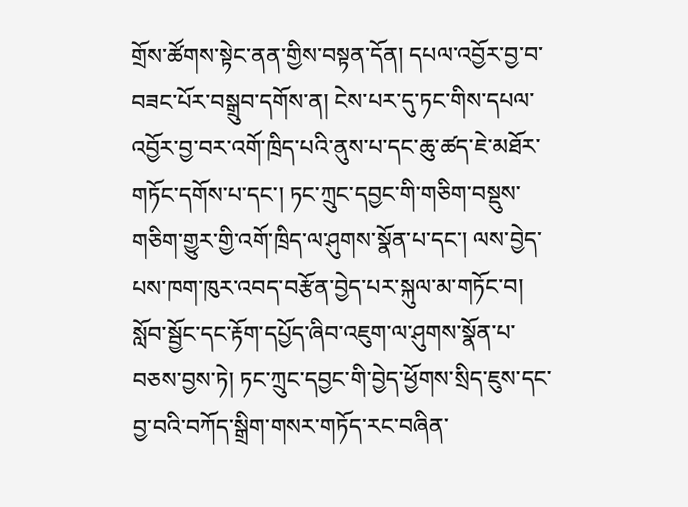གྲོས་ཚོགས་སྟེང་ནན་གྱིས་བསྟན་དོན། དཔལ་འབྱོར་བྱ་བ་བཟང་པོར་བསྒྲུབ་དགོས་ན། ངེས་པར་དུ་ཏང་གིས་དཔལ་འབྱོར་བྱ་བར་འགོ་ཁྲིད་པའི་ནུས་པ་དང་ཆུ་ཚད་ཇེ་མཐོར་གཏོང་དགོས་པ་དང་། ཏང་ཀྲུང་དབྱང་གི་གཅིག་བསྡུས་གཅིག་གྱུར་གྱི་འགོ་ཁྲིད་ལ་ཤུགས་སྣོན་པ་དང་། ལས་བྱེད་པས་ཁག་ཁུར་འབད་བརྩོན་བྱེད་པར་སྐུལ་མ་གཏོང་བ། སློབ་སྦྱོང་དང་རྟོག་དཔྱོད་ཞིབ་འཇུག་ལ་ཤུགས་སྣོན་པ་བཅས་བྱས་ཏེ། ཏང་ཀྲུང་དབྱང་གི་བྱེད་ཕྱོགས་སྲིད་ཇུས་དང་བྱ་བའི་བཀོད་སྒྲིག་གསར་གཏོད་རང་བཞིན་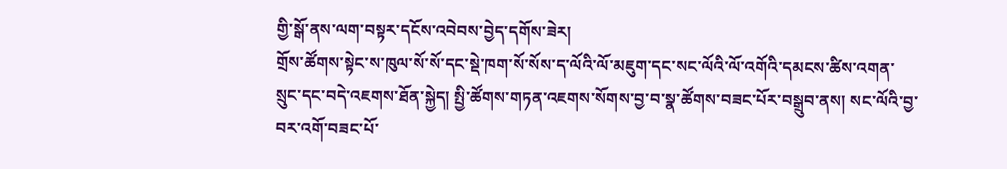གྱི་སྒོ་ནས་ལག་བསྟར་དངོས་འབེབས་བྱེད་དགོས་ཟེར།
གྲོས་ཚོགས་སྟེང་ས་ཁུལ་སོ་སོ་དང་སྡེ་ཁག་སོ་སོས་ད་ལོའི་ལོ་མཇུག་དང་སང་ལོའི་ལོ་འགོའི་དམངས་ཚིས་འགན་སྲུང་དང་བདེ་འཇགས་ཐོན་སྐྱེད། སྤྱི་ཚོགས་གཏན་འཇགས་སོགས་བྱ་བ་སྣ་ཚོགས་བཟང་པོར་བསྒྲུབ་ནས། སང་ལོའི་བྱ་བར་འགོ་བཟང་པོ་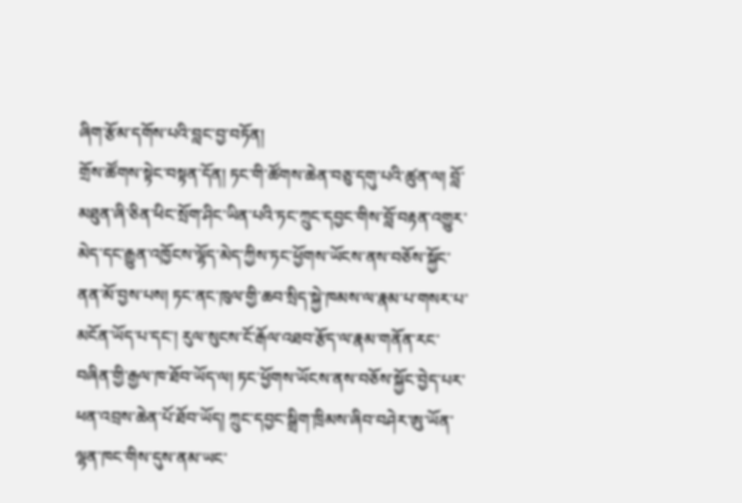ཞིག་རྩོམ་དགོས་པའི་བླང་བྱ་བཏོན།
གྲོས་ཚོགས་སྟེང་བསྟན་དོན། ཏང་གི་ཚོགས་ཆེན་བཅུ་དགུ་པའི་ཚུན་ལ། བློ་མཐུན་ཞི་ཅིན་ཕིང་སྲོག་ཤིང་ཡིན་པའི་ཏང་ཀྲུང་དབྱང་གིས་བློ་བརྟན་འགྱུར་མེད་དང་རྒྱུན་འཁྱོངས་ལྷོད་མེད་ཀྱིས་ཏང་ཕྱོགས་ཡོངས་ནས་བཅོས་སྐྱོང་ནན་མོ་བྱས་པས། ཏང་ནང་ཁུལ་གྱི་ཆབ་སྲིད་སྐྱེ་ཁམས་ལ་རྣམ་པ་གསར་པ་མངོན་ཡོད་པ་དང་། རུལ་སུངས་ངོ་རྒོལ་འཐབ་རྩོད་ལ་རྣམ་གནོན་རང་བཞིན་གྱི་རྒྱལ་ཁ་ཐོབ་ཡོད་ལ། ཏང་ཕྱོགས་ཡོངས་ནས་བཅོས་སྐྱོང་བྱེད་པར་ཕན་འབྲས་ཆེན་པོ་ཐོབ་ཡོད། ཀྲུང་དབྱང་སྒྲིག་ཁྲིམས་ཞིབ་བཤེར་ཨུ་ཡོན་ལྷན་ཁང་གིས་དུས་ནམ་ཡང་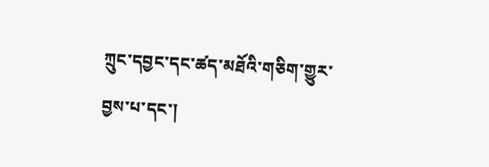ཀྲུང་དབྱང་དང་ཚད་མཐོའི་གཅིག་གྱུར་བྱས་པ་དང་།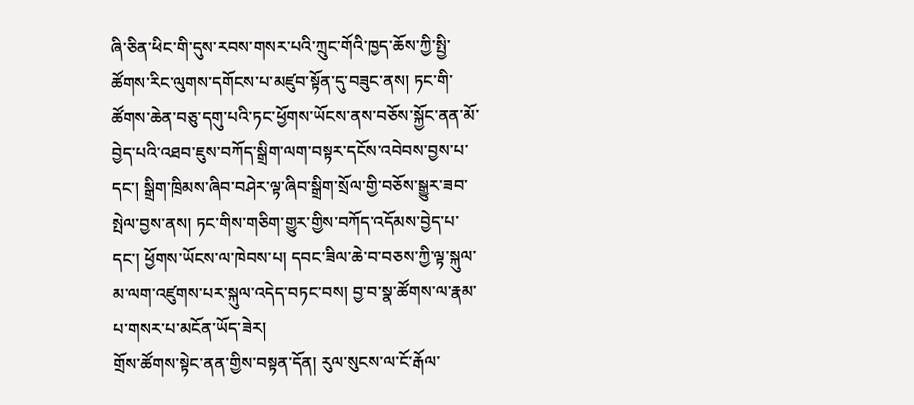ཞི་ཅིན་ཕིང་གི་དུས་རབས་གསར་པའི་ཀྲུང་གོའི་ཁྱད་ཆོས་ཀྱི་སྤྱི་ཚོགས་རིང་ལུགས་དགོངས་པ་མཛུབ་སྟོན་དུ་བཟུང་ནས། ཏང་གི་ཚོགས་ཆེན་བཅུ་དགུ་པའི་ཏང་ཕྱོགས་ཡོངས་ནས་བཅོས་སྐྱོང་ནན་མོ་བྱེད་པའི་འཐབ་ཇུས་བཀོད་སྒྲིག་ལག་བསྟར་དངོས་འབེབས་བྱས་པ་དང་། སྒྲིག་ཁྲིམས་ཞིབ་བཤེར་ལྟ་ཞིབ་སྒྲིག་སྲོལ་གྱི་བཅོས་སྒྱུར་ཟབ་སྤེལ་བྱས་ནས། ཏང་གིས་གཅིག་གྱུར་གྱིས་བཀོད་འདོམས་བྱེད་པ་དང་། ཕྱོགས་ཡོངས་ལ་ཁེབས་པ། དབང་ཟིལ་ཆེ་བ་བཅས་ཀྱི་ལྟ་སྐུལ་མ་ལག་འཛུགས་པར་སྐུལ་འདེད་བཏང་བས། བྱ་བ་སྣ་ཚོགས་ལ་རྣམ་པ་གསར་པ་མངོན་ཡོད་ཟེར།
གྲོས་ཚོགས་སྟེང་ནན་གྱིས་བསྟན་དོན། རུལ་སུངས་ལ་ངོ་རྒོལ་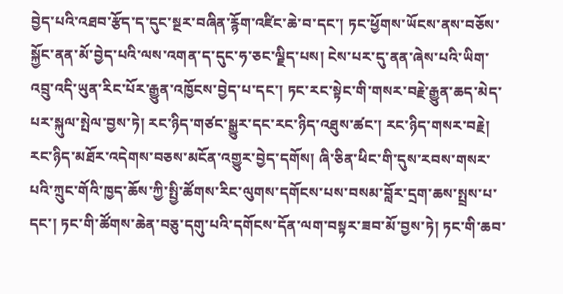བྱེད་པའི་འཐབ་རྩོད་ད་དུང་སྔར་བཞིན་རྙོག་འཛིང་ཆེ་བ་དང་། ཏང་ཕྱོགས་ཡོངས་ནས་བཅོས་སྐྱོང་ནན་མོ་བྱེད་པའི་ལས་འགན་ད་དུང་ཧ་ཅང་ལྗིད་པས། ངེས་པར་དུ་ནན་ཞེས་པའི་ཡིག་འབྲུ་འདི་ཡུན་རིང་པོར་རྒྱུན་འཁྱོངས་བྱེད་པ་དང་། ཏང་རང་སྟེང་གི་གསར་བརྗེ་རྒྱུན་ཆད་མེད་པར་སྐུལ་སྤེལ་བྱས་ཏེ། རང་ཉིད་གཙང་སྒྱུར་དང་རང་ཉིད་འཐུས་ཚང་། རང་ཉིད་གསར་བརྗེ། རང་ཉིད་མཐོར་འདེགས་བཅས་མངོན་འགྱུར་བྱེད་དགོས། ཞི་ཅིན་ཕིང་གི་དུས་རབས་གསར་པའི་ཀྲུང་གོའི་ཁྱད་ཆོས་ཀྱི་སྤྱི་ཚོགས་རིང་ལུགས་དགོངས་པས་བསམ་བློར་དྲག་ཆས་སྤྲས་པ་དང་། ཏང་གི་ཚོགས་ཆེན་བཅུ་དགུ་པའི་དགོངས་དོན་ལག་བསྟར་ཟབ་མོ་བྱས་ཏེ། ཏང་གི་ཆབ་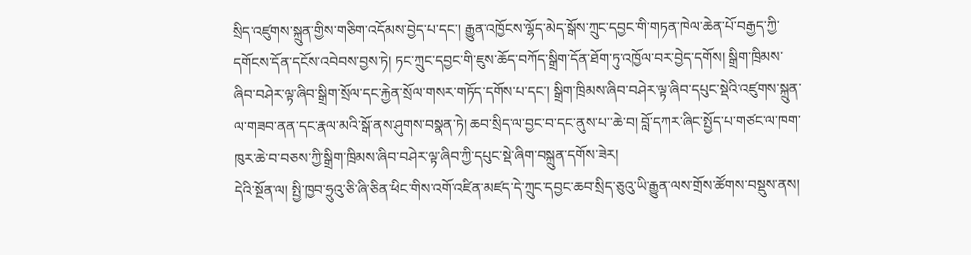སྲིད་འཛུགས་སྐྲུན་གྱིས་གཅིག་འདོམས་བྱེད་པ་དང་། རྒྱུན་འཁྱོངས་ལྷོད་མེད་སྒོས་ཀྲུང་དབྱང་གི་གཏན་ཁེལ་ཆེན་པོ་བརྒྱད་ཀྱི་དགོངས་དོན་དངོས་འབེབས་བྱས་ཏེ། ཏང་ཀྲུང་དབྱང་གི་ཇུས་ཆོད་བཀོད་སྒྲིག་དོན་ཐོག་ཏུ་འཁྱོལ་བར་བྱེད་དགོས། སྒྲིག་ཁྲིམས་ཞིབ་བཤེར་ལྟ་ཞིབ་སྒྲིག་སྲོལ་དང་རྐྱེན་སྲོལ་གསར་གཏོད་དགོས་པ་དང་། སྒྲིག་ཁྲིམས་ཞིབ་བཤེར་ལྟ་ཞིབ་དཔུང་སྡེའི་འཛུགས་སྐྲུན་ལ་གཟབ་ནན་དང་རྣལ་མའི་སྒོ་ནས་ཤུགས་བསྣན་ཏེ། ཆབ་སྲིད་ལ་བྱང་བ་དང་ནུས་པ་་ཆེ་བ། བློ་དཀར་ཞིང་སྤྱོད་པ་གཙང་ལ་ཁག་ཁུར་ཆེ་བ་བཅས་ཀྱི་སྒྲིག་ཁྲིམས་ཞིབ་བཤེར་ལྟ་ཞིབ་ཀྱི་དཔུང་སྡེ་ཞིག་བསྐྲུན་དགོས་ཟེར།
དེའི་སྔོན་ལ། སྤྱི་ཁྱབ་ཧྲུའུ་ཅི་ཞི་ཅིན་ཕིང་གིས་འགོ་འཛིན་མཛད་དེ་ཀྲུང་དབྱང་ཆབ་སྲིད་ཅུའུ་ཡི་རྒྱུན་ལས་གྲོས་ཚོགས་བསྡུས་ནས།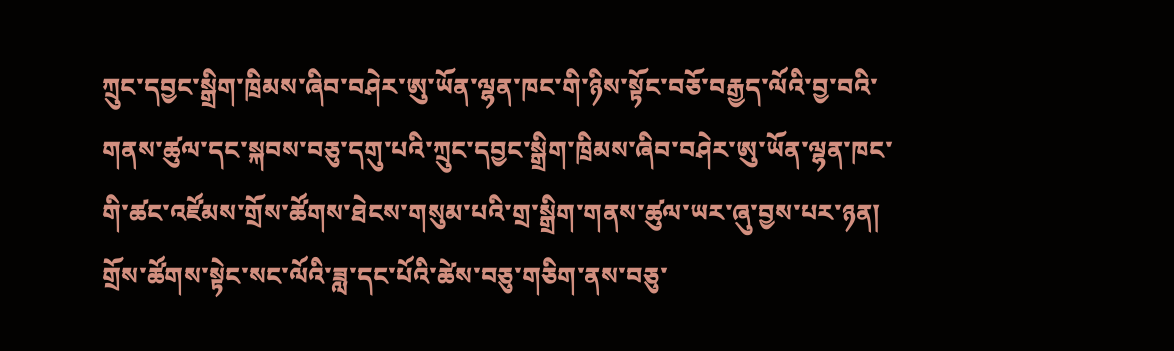ཀྲུང་དབྱང་སྒྲིག་ཁྲིམས་ཞིབ་བཤེར་ཨུ་ཡོན་ལྷན་ཁང་གི་ཉིས་སྟོང་བཅོ་བརྒྱད་ལོའི་བྱ་བའི་གནས་ཚུལ་དང་སྐབས་བཅུ་དགུ་པའི་ཀྲུང་དབྱང་སྒྲིག་ཁྲིམས་ཞིབ་བཤེར་ཨུ་ཡོན་ལྷན་ཁང་གི་ཚང་འཛོམས་གྲོས་ཚོགས་ཐེངས་གསུམ་པའི་གྲ་སྒྲིག་གནས་ཚུལ་ཡར་ཞུ་བྱས་པར་ཉན།
གྲོས་ཚོགས་སྟེང་སང་ལོའི་ཟླ་དང་པོའི་ཚེས་བཅུ་གཅིག་ནས་བཅུ་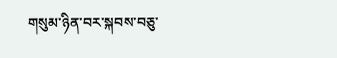གསུམ་ཉིན་བར་སྐབས་བཅུ་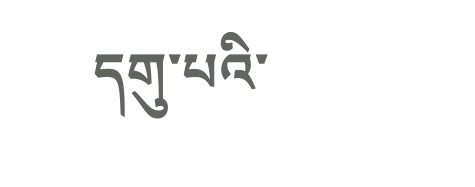དགུ་པའི་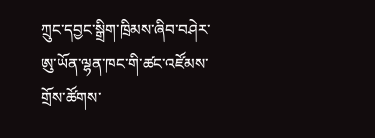ཀྲུང་དབྱང་སྒྲིག་ཁྲིམས་ཞིབ་བཤེར་ཨུ་ཡོན་ལྷན་ཁང་གི་ཚང་འཛོམས་གྲོས་ཚོགས་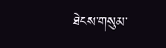ཐེངས་གསུམ་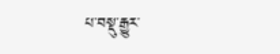པ་བསྡུ་རྒྱུར་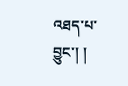འཐད་པ་བྱུང་། །